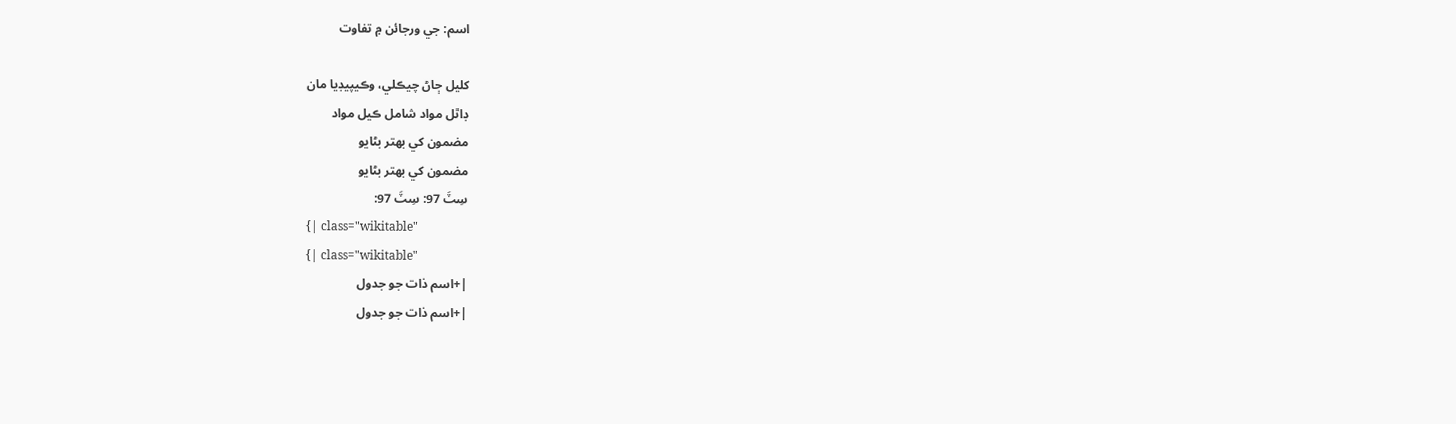اسم: جي ورجائن ۾ تفاوت

کليل ڄاڻ چيڪلي، وڪيپيڊيا مان
ڊاٿل مواد شامل ڪيل مواد
مضمون کي بهتر بڻايو
مضمون کي بهتر بڻايو
سِٽَ 97: سِٽَ 97:
{| class="wikitable"
{| class="wikitable"
|+اسم ذات جو جدول
|+اسم ذات جو جدول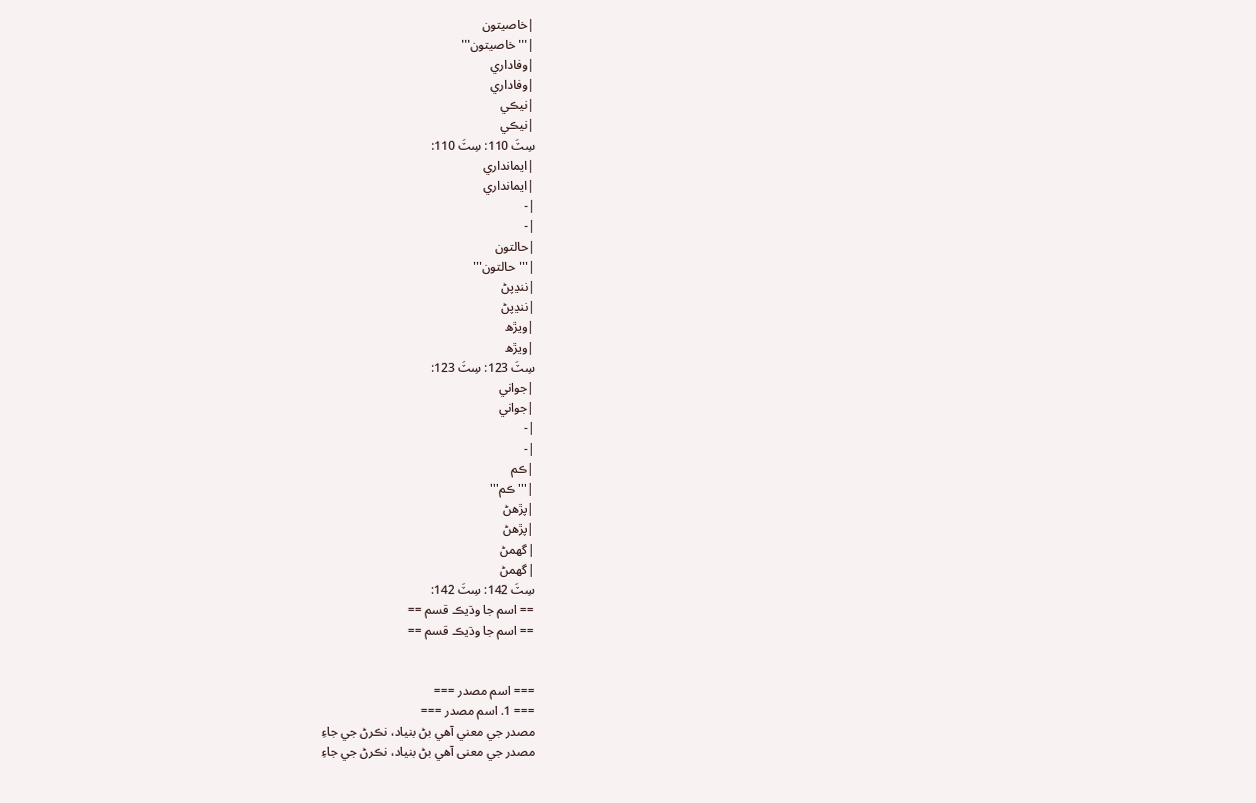|خاصيتون
|'''خاصيتون'''
|وفاداري
|وفاداري
|نيڪي
|نيڪي
سِٽَ 110: سِٽَ 110:
|ايمانداري
|ايمانداري
|-
|-
|حالتون
|'''حالتون'''
|ننڍپڻ
|ننڍپڻ
|ويڙھ
|ويڙھ
سِٽَ 123: سِٽَ 123:
|جواني
|جواني
|-
|-
|ڪم
|'''ڪم'''
|پڙهڻ
|پڙهڻ
|گھمڻ
|گھمڻ
سِٽَ 142: سِٽَ 142:
== اسم جا وڌيڪ قسم ==
== اسم جا وڌيڪ قسم ==


=== اسم مصدر ===
=== 1. اسم مصدر ===
مصدر جي معني آهي بڻ بنياد، نڪرڻ جي جاءِ
مصدر جي معنى آهي بڻ بنياد، نڪرڻ جي جاءِ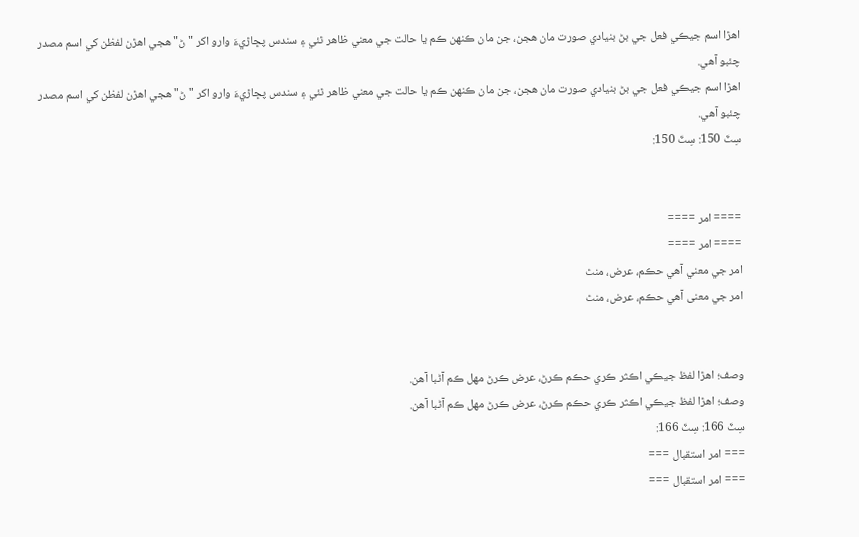اهڙا اسم جيڪي فعل جي بڻ بنيادي صورت مان هجن، جن مان ڪنهن ڪم يا حالت جي معني ظاهر ٿئي ۽ سندس پڇاڙيءَ وارو اکر "ڻ" هجي اهڙن لفظن کي اسم مصدر چئبو آهي.
اهڙا اسم جيڪي فعل جي بڻ بنيادي صورت مان هجن، جن مان ڪنهن ڪم يا حالت جي معني ظاهر ٿئي ۽ سندس پڇاڙيءَ وارو اکر "ڻ" هجي اهڙن لفظن کي اسم مصدر چئبو آهي.
سِٽَ 150: سِٽَ 150:


==== امر ====
==== امر ====
امر جي معني آهي حڪم، عرض، منٿ
امر جي معنى آهي حڪم، عرض، منٿ


وصف؛ اهڙا لفظ جيڪي اڪثر ڪري حڪم ڪرڻ، عرض ڪرڻ مهل ڪم آڻبا آهن.
وصف؛ اهڙا لفظ جيڪي اڪثر ڪري حڪم ڪرڻ، عرض ڪرڻ مهل ڪم آڻبا آهن.
سِٽَ 166: سِٽَ 166:
=== امر استقبال ===
=== امر استقبال ===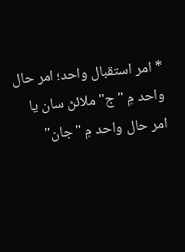* امر استقبال واحد؛ امر حال واحد ۾ "ج" ملائڻ سان يا امر حال واحد ۾ "جان"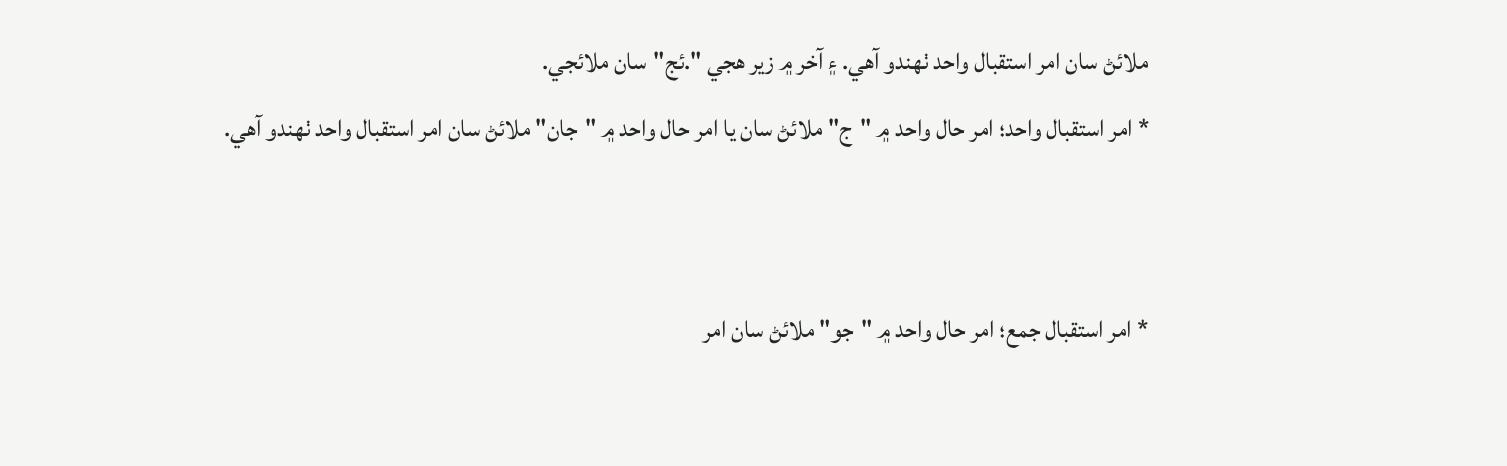ملائڻ سان امر استقبال واحد ٺهندو آهي. ۽ آخر ۾ زير هجي ".ئج"سان ملائجي.
* امر استقبال واحد؛ امر حال واحد ۾ "ج" ملائڻ سان يا امر حال واحد ۾ "جان" ملائڻ سان امر استقبال واحد ٺهندو آهي.


* امر استقبال جمع؛ امر حال واحد ۾ "جو" ملائڻ سان امر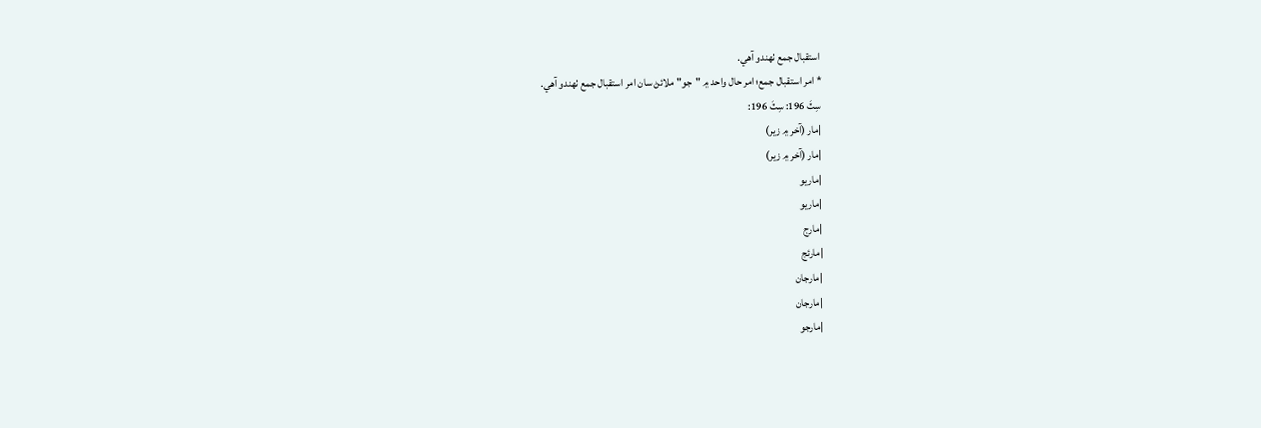استقبال جمع ٺهندو آهي.
* امر استقبال جمع؛ امر حال واحد ۾ "جو" ملائڻ سان امر استقبال جمع ٺهندو آهي.
سِٽَ 196: سِٽَ 196:
|مار (آخر ۾ زير)
|مار (آخر ۾ زير)
|ماريو
|ماريو
|مارج
|مارئج
|مارجان
|مارجان
|مارجو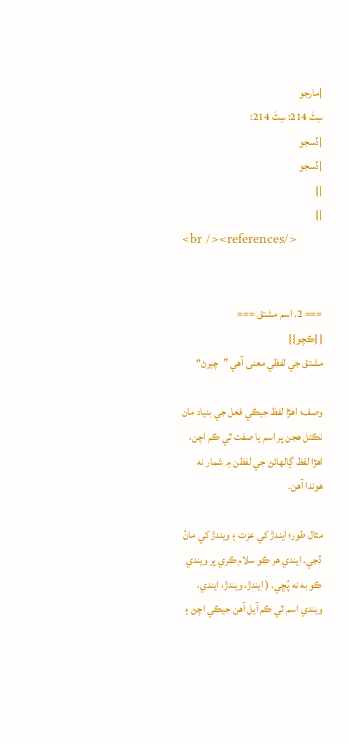|مارجو
سِٽَ 214: سِٽَ 214:
|ڏسجو
|ڏسجو
|}
|}
<br /><references/>


=== 2. اسم مشتق ===
{{ڪچو}}
مشتق جي لفظي معنى آهي ”چيرڻ“

وصف؛ اهڙا لفظ جيڪي فعل جي بنياد مان نڪتل هجن پر اسم يا صفت ٿي ڪم اچن، اهڙا لفظ ڳالهائڻ جي لفظن ۾ شمار نه هوندا آهن.

مثال طور؛ ايندڙ کي عزت ۽ ويندڙ کي مانُ ڏجي. ايندي هر ڪو سلام ڪري پر ويندي ڪو به نه پُڇي. ( ايندڙ، ويندڙ، ايندي، ويندي اسم ٿي ڪم آيل آهن جيڪي اچڻ ۽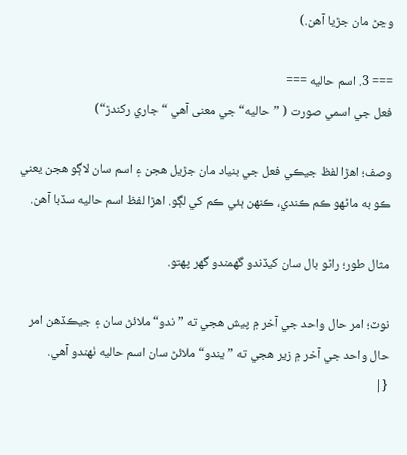وڃڻ مان جڙيا آهن.)

=== 3. اسم حاليه ===
فعل جي اسمي صورت ( ”حاليه“ جي معنى آهي “جاري رکندڙ“)

وصف؛ اهڙا لفظ جيڪي فعل جي بنياد مان جڙيل هجن ۽ اسم سان لاڳو هجن يعني ڪو به ماڻهو ڪم ڪندي، ڪنهن ٻئي ڪم کي لڳو. اهڙا لفظ اسم حاليه سڏبا آهن.

مثال طور؛ راڻو بال سان کيڏندو گھمندو گهر پهتو.

نوٽ؛ امر حال واحد جي آخر ۾ پيش هجي ته ”ندو“ ملائڻ سان ۽ جيڪڏهن امر حال واحد جي آخر ۾ زير هجي ته ”يندو“ ملائڻ سان اسم حاليه ٺهندو آهي.
{|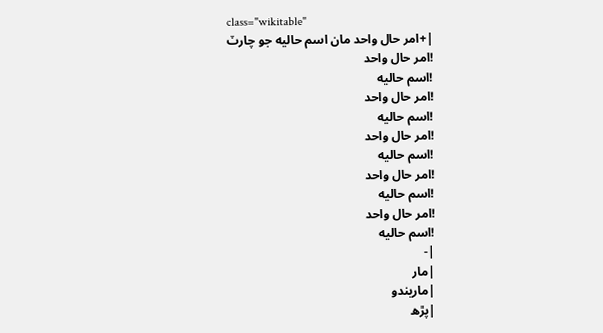class="wikitable"
|+امر حال واحد مان اسم حاليه جو چارٽ
!امر حال واحد
!اسم حاليه
!امر حال واحد
!اسم حاليه
!امر حال واحد
!اسم حاليه
!امر حال واحد
!اسم حاليه
!امر حال واحد
!اسم حاليه
|-
|مار
|ماريندو
|پڙھ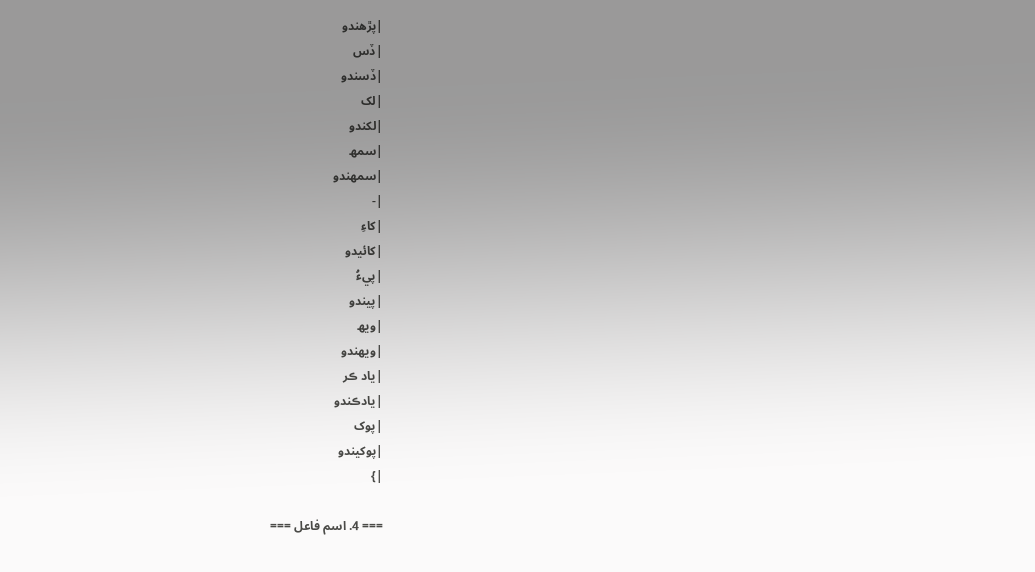|پڙهندو
|ڏس
|ڏسندو
|لک
|لکندو
|سمھ
|سمهندو
|-
|کاءِ
|کائيدو
|پيءُ
|پيندو
|ويھ
|ويهندو
|ياد ڪر
|يادڪندو
|پوک
|پوکيندو
|}

=== 4. اسم فاعل ===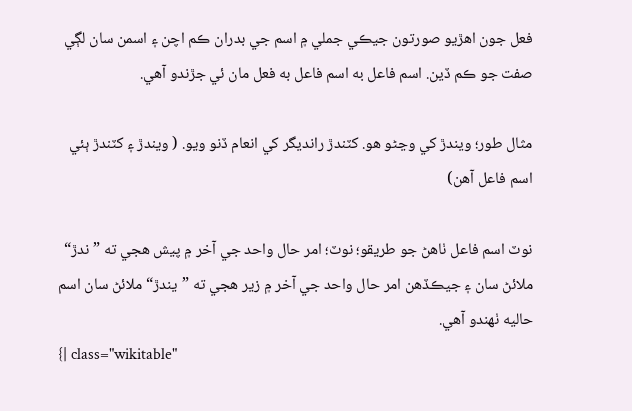فعل جون اهڙيو صورتون جيڪي جملي ۾ اسم جي بدران ڪم اچن ۽ اسمن سان لڳي صفت جو ڪم ڏين. اسم فاعل به اسم فاعل به فعل مان ئي جڙندو آهي.

مثال طور؛ ويندڙ کي وڃڻو هو. کٽندڙ رانديگر کي انعام ڏنو ويو. ( ويندڙ ۽ کٽندڙ ٻئي اسم فاعل آهن)

نوٽ اسم فاعل ٺاهڻ جو طريقو؛ نوٽ؛ امر حال واحد جي آخر ۾ پيش هجي ته ”ندڙ“ ملائڻ سان ۽ جيڪڏهن امر حال واحد جي آخر ۾ زير هجي ته ”يندڙ“ ملائڻ سان اسم حاليه ٺهندو آهي.
{| class="wikitable"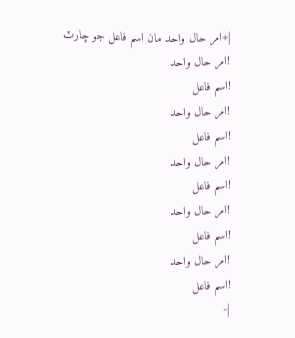|+امر حال واحد مان اسم فاعل جو چارٽ
!امر حال واحد
!اسم فاعل
!امر حال واحد
!اسم فاعل
!امر حال واحد
!اسم فاعل
!امر حال واحد
!اسم فاعل
!امر حال واحد
!اسم فاعل
|-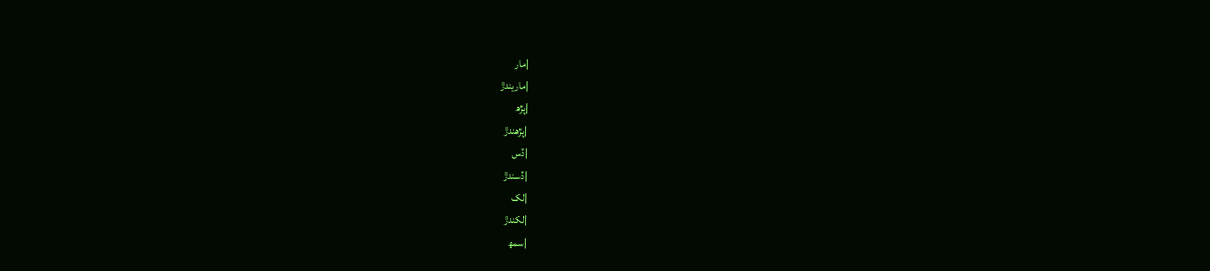|مار
|ماريندڙ
|پڙھ
|پڙهندڙ
|ڏس
|ڏسندڙ
|لک
|لکندڙ
|سمھ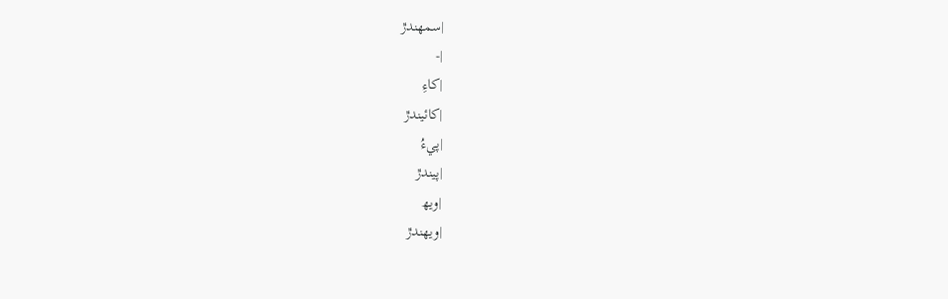|سمهندڙ
|-
|کاءِ
|کائيندڙ
|پيءُ
|پيندڙ
|ويھ
|ويهندڙ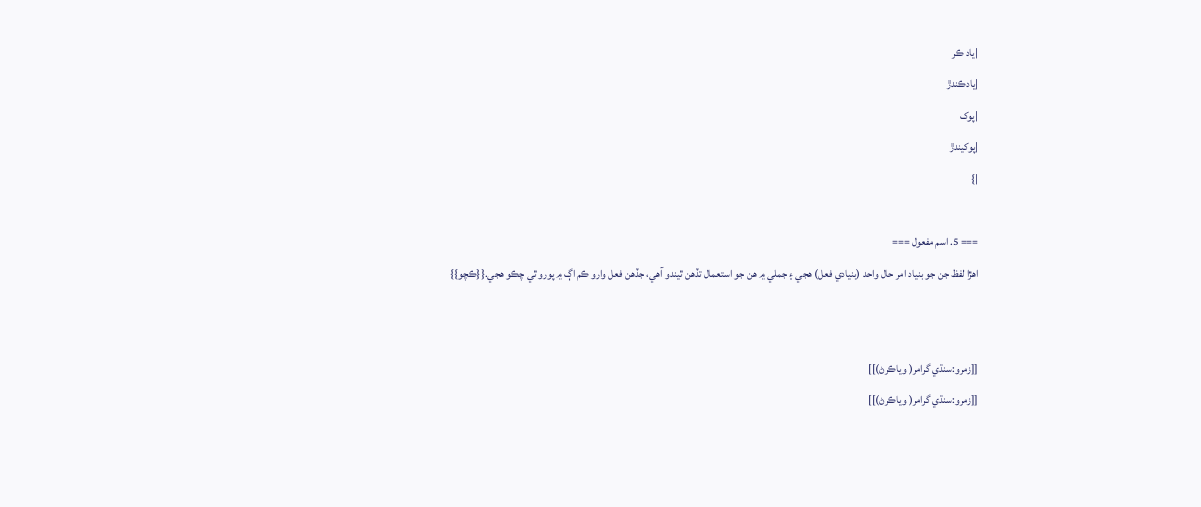|ياد ڪر
|يادڪندڙ
|پوک
|پوکيندڙ
|}

=== 5. اسم مفعول ===
اهڙا لفظ جن جو بنياد امر حال واحد (بنيادي فعل) هجي ۽ جملي ۾ هن جو استعمال تڏهن ٿيندو آهي، جڏهن فعل وارو ڪم اڳ ۾ پورو ٿي چڪو هجي.{{ڪچو}}


[[زمرو:سنڌي گرامر( وياڪرڻ)]]
[[زمرو:سنڌي گرامر( وياڪرڻ)]]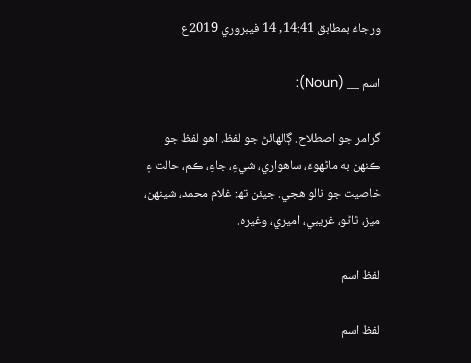ورجاءُ بمطابق 14:41, 14 فيبروري 2019ع

اسم __ (Noun):

گرامر جو اصطلاح. ڳالهائڻ جو لفظ. اھو لفظ جو ڪنھن به ماڻھوءَ، ساھواري، شيءِ، جاءِ، ڪم، حالت ۽ خاصيت جو نالو ھجي. جيئن تھ: غلام محمد، شينهن، ميز، ٿاڻو، غريبي، اميري، وغيره.

لفظ اسم

لفظ اسم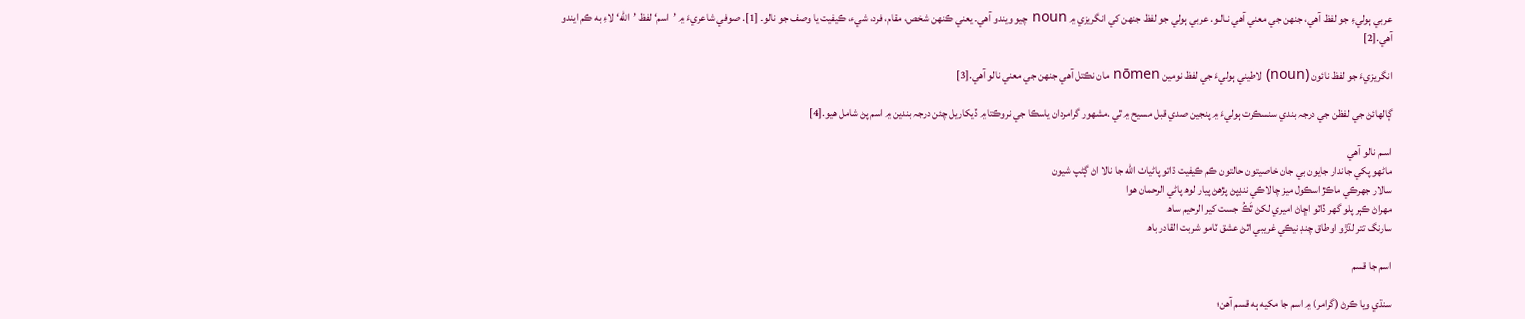عربي ٻوليءِ جو لفظ آهي، جنهن جي معني آهي نـالـو. عربي ٻولي جو لفظ جنھن کي انگريزي ۾ noun چيو ويندو آھي۔ يعني ڪنھن شخص، مقام، فرد، شيء، ڪيفيت يا وصف جو نالو۔ [1]. صوفي شاعريءَ ۾ ’اسم‘ لفظ ’الله‘ لاءِ به ڪم ايندو آهي.[2]

انگريزيءَ جو لفظ نائون (noun) لاطيني ٻوليءَ جي لفظ نومين nōmen مان نڪتل آھي جنھن جي معني نالو آهي.[3]

ڳالھائڻ جي لفظن جي درجہ بندي سنسڪرت ٻوليءَ ۾ پنجين صدي قبل مسيح ۾ ٿي .مشھور گرامردان ياسڪا جي نروڪتا ۾ ڏيکاريل چئن درجہ بندين ۾ اسم پڻ شامل ھيو.[4]

اسـم نالو آهي
ماڻهو پکي جاندار جايون بي جان خاصيتون حالتون ڪم ڪيفيت ڌاتو پاڻياٺ الله جا نالا اڻ ڳڻپ شيون
سالار جھرڪي ماڪڙ اسڪول ميز چالاڪي ننڍپڻ پڙهڻ پيار لوھ پاڻي الرحمان هوا
مهراڻ ڪٻر پلو گھر ڏاٽو اڇاڻ اميري لکڻ ٿَڪُ جست کير الرحيم ساھ
سارنگ تتر لڌڙو اوطاق چنڊ نيڪي غريبي اٿڻ عشق ٽامو شربت القادر باھ

اسم جا قسم

سنڌي ويا ڪرڻ (گرامر) ۾ اسم جا مکيه ٻه قسم آهن؛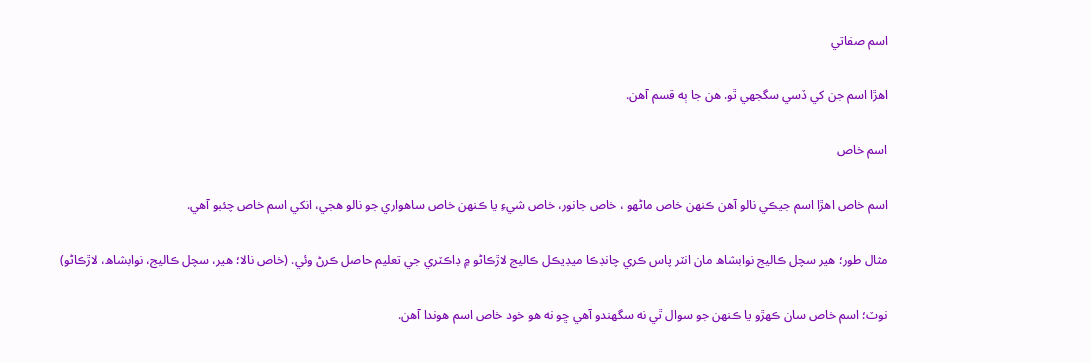اسم صفاتي

اهڙا اسم جن کي ڏسي سگجهي ٿو. هن جا ٻه قسم آهن.

اسم خاص

اسم خاص اهڙا اسم جيڪي نالو آهن ڪنهن خاص ماڻهو ، خاص جانور، خاص شيءِ يا ڪنهن خاص ساهواري جو نالو هجي، انکي اسم خاص چئبو آهي.

مثال طور؛ هير سچل ڪاليج نوابشاھ مان انٽر پاس ڪري چانڊڪا ميڊيڪل ڪاليج لاڙڪاڻو ۾ ڊاڪٽري جي تعليم حاصل ڪرڻ وئي. (خاص نالا؛ هير، سچل ڪاليج، نوابشاھ، لاڙڪاڻو)

نوٽ؛ اسم خاص سان ڪهڙو يا ڪنهن جو سوال ٿي نه سگھندو آهي ڇو نه هو خود خاص اسم هوندا آهن.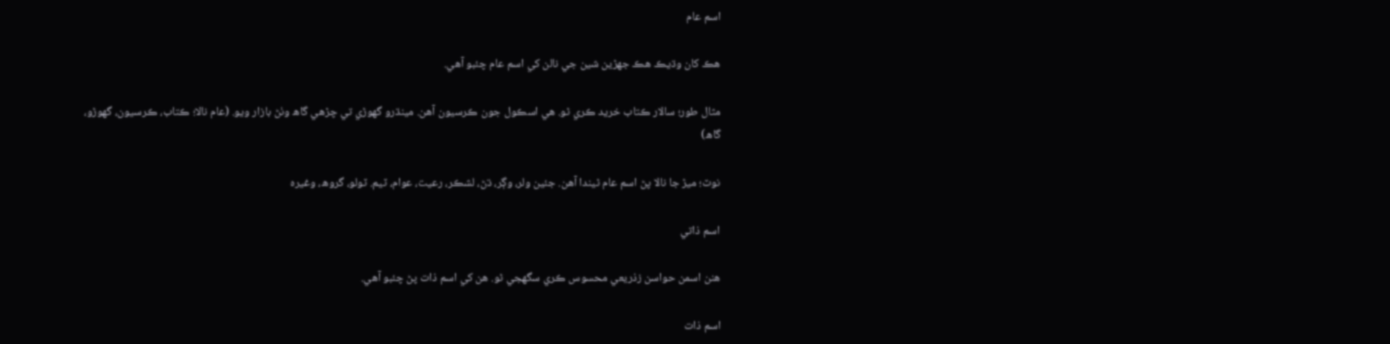اسم عام

هڪ کان وڌيڪ هڪ جھڙين شين جي نالن کي اسم عام چئبو آهي.

مثال طور؛ سالار ڪتاب خريد ڪري ٿو. هي اسڪول جون ڪرسيون آهن. مينڌرو گھوڙي تي چڙهي گاھ وٺڻ بازار ويو. (عام نالا؛ ڪتاب، ڪرسيون، گھوڙو، گاھ)

نوٽ؛ ميڙ جا نالا پڻ اسم عام ٿيندا آهن. جئين ولر، وڳر، ڌڻ، لشڪر، رعيت، عوام، ٽيم. ٽولو، گروھ، وغيره

اسم ذاتي

هنن اسمن حواسن زذريعي محسوس ڪري سگھجي ٿو. هن کي اسم ذات پڻ چئبو آهي.

اسم ذات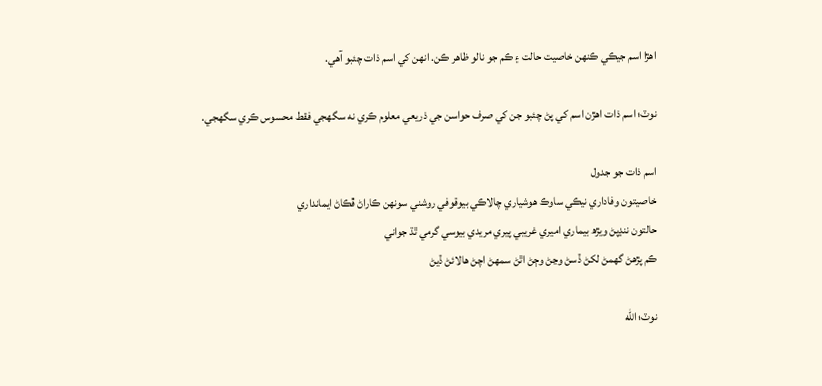اهڙا اسم جيڪي ڪنهن خاصيت حالت ۽ ڪم جو نالو ظاهر ڪن. انهن کي اسم ذات چئبو آهي.

نوٽ؛ اسم ذات اهڙن اسم کي پڻ چئبو جن کي صرف حواسن جي ذريعي معلوم ڪري نه سگھجي فقط محسوس ڪري سگھجي.

اسم ذات جو جدول
خاصيتون وفاداري نيڪي ساوڪ هوشياري چالاڪي بيوقوفي روشني سونهن ڪاراڻ ڦڪاڻ ايمانداري
حالتون ننڍپڻ ويڙھ بيماري اميري غريبي پيري مريدي بيوسي گرمي ٿڌ جواني
ڪم پڙهڻ گھمڻ لکڻ ڏسڻ وڃڻ وڄڻ اٿڻ سمهڻ اچڻ هالائڻ ڏيڻ

نوٽ؛ الله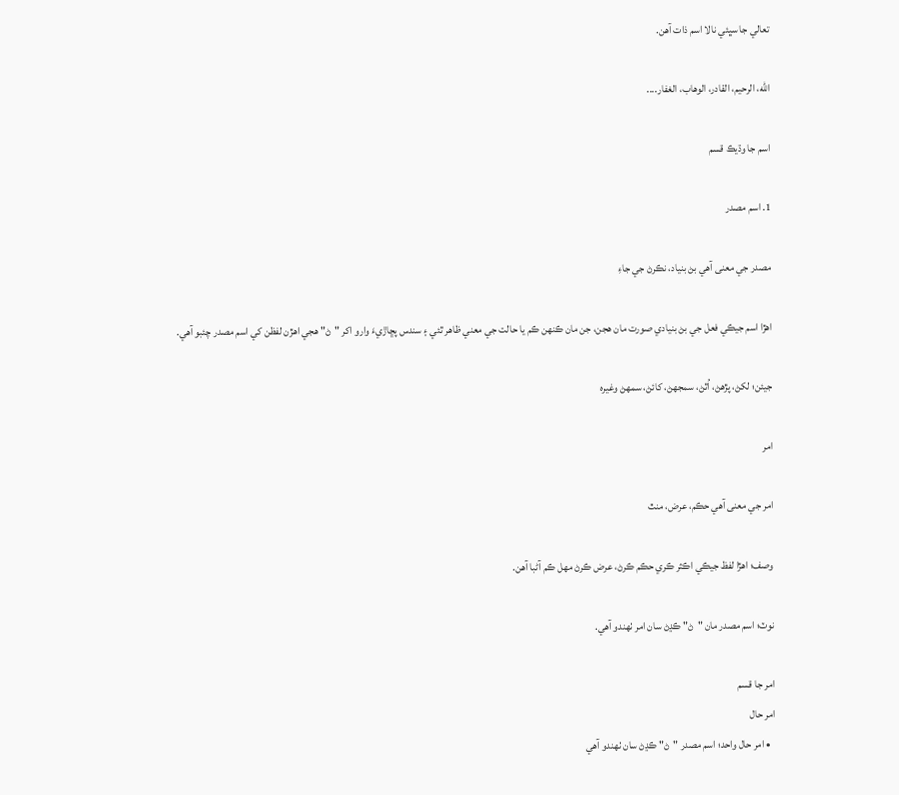تعالي جا سڀئي نالا اسم ذات آهن.

الله، الرحيم، القادر، الوهاب، الغفار....

اسم جا وڌيڪ قسم

1. اسم مصدر

مصدر جي معنى آهي بڻ بنياد، نڪرڻ جي جاءِ

اهڙا اسم جيڪي فعل جي بڻ بنيادي صورت مان هجن، جن مان ڪنهن ڪم يا حالت جي معني ظاهر ٿئي ۽ سندس پڇاڙيءَ وارو اکر "ڻ" هجي اهڙن لفظن کي اسم مصدر چئبو آهي.

جيئن؛ لکڻ، پڙهڻ، اُٿڻ، سمجھڻ، کائڻ، سمهڻ وغيره

امر

امر جي معنى آهي حڪم، عرض، منٿ

وصف؛ اهڙا لفظ جيڪي اڪثر ڪري حڪم ڪرڻ، عرض ڪرڻ مهل ڪم آڻبا آهن.

نوٽ؛ اسم مصدر مان "ڻ" ڪڍڻ سان امر ٺهندو آهي.

امر جا قسم
امر حال
  • امر حال واحد؛ اسم مصدر "ڻ" ڪڍڻ سان ٺهندو آهي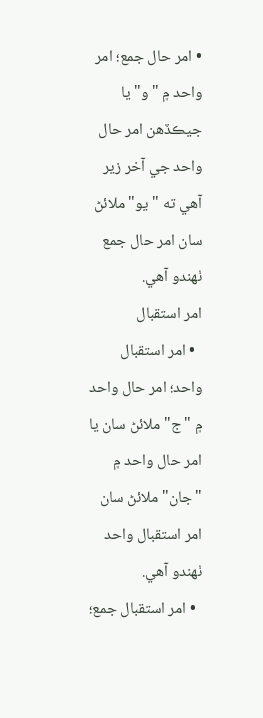• امر حال جمع؛ امر واحد ۾ "و" يا جيڪڏهن امر حال واحد جي آخر زير آهي ته "يو" ملائڻ سان امر حال جمع ٺهندو آهي.
امر استقبال
  • امر استقبال واحد؛ امر حال واحد ۾ "ج" ملائڻ سان يا امر حال واحد ۾ "جان" ملائڻ سان امر استقبال واحد ٺهندو آهي.
  • امر استقبال جمع؛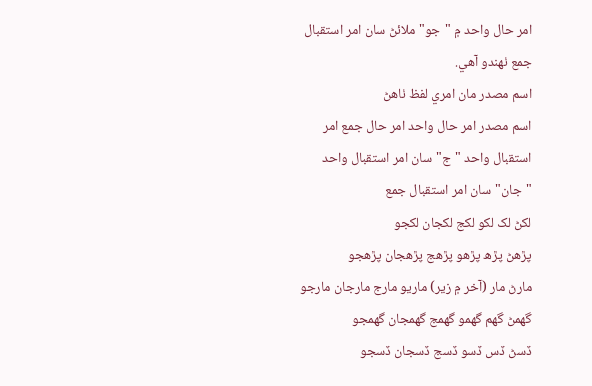امر حال واحد ۾ "جو" ملائڻ سان امر استقبال جمع ٺهندو آهي.
اسم مصدر مان امري لفظ ٺاهڻ
اسم مصدر امر حال واحد امر حال جمع امر استقبال واحد "ج"سان امر استقبال واحد "جان"سان امر استقبال جمع
لکڻ لک لکو لکج لکجان لکجو
پڙهڻ پڙھ پڙهو پڙهج پڙهجان پڙهجو
مارڻ مار (آخر ۾ زير) ماريو مارج مارجان مارجو
گھمڻ گھم گھمو گھمج گھمجان گھمجو
ڏسڻ ڏس ڏسو ڏسج ڏسجان ڏسجو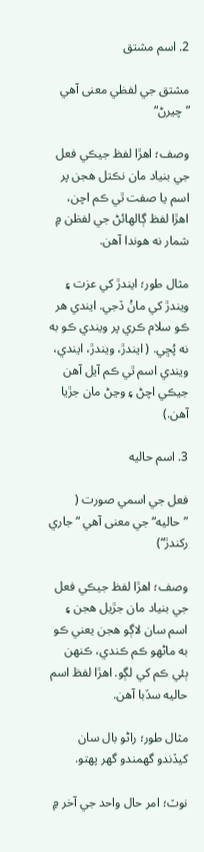2. اسم مشتق

مشتق جي لفظي معنى آهي ”چيرڻ“

وصف؛ اهڙا لفظ جيڪي فعل جي بنياد مان نڪتل هجن پر اسم يا صفت ٿي ڪم اچن، اهڙا لفظ ڳالهائڻ جي لفظن ۾ شمار نه هوندا آهن.

مثال طور؛ ايندڙ کي عزت ۽ ويندڙ کي مانُ ڏجي. ايندي هر ڪو سلام ڪري پر ويندي ڪو به نه پُڇي. ( ايندڙ، ويندڙ، ايندي، ويندي اسم ٿي ڪم آيل آهن جيڪي اچڻ ۽ وڃڻ مان جڙيا آهن.)

3. اسم حاليه

فعل جي اسمي صورت ( ”حاليه“ جي معنى آهي “جاري رکندڙ“)

وصف؛ اهڙا لفظ جيڪي فعل جي بنياد مان جڙيل هجن ۽ اسم سان لاڳو هجن يعني ڪو به ماڻهو ڪم ڪندي، ڪنهن ٻئي ڪم کي لڳو. اهڙا لفظ اسم حاليه سڏبا آهن.

مثال طور؛ راڻو بال سان کيڏندو گھمندو گهر پهتو.

نوٽ؛ امر حال واحد جي آخر ۾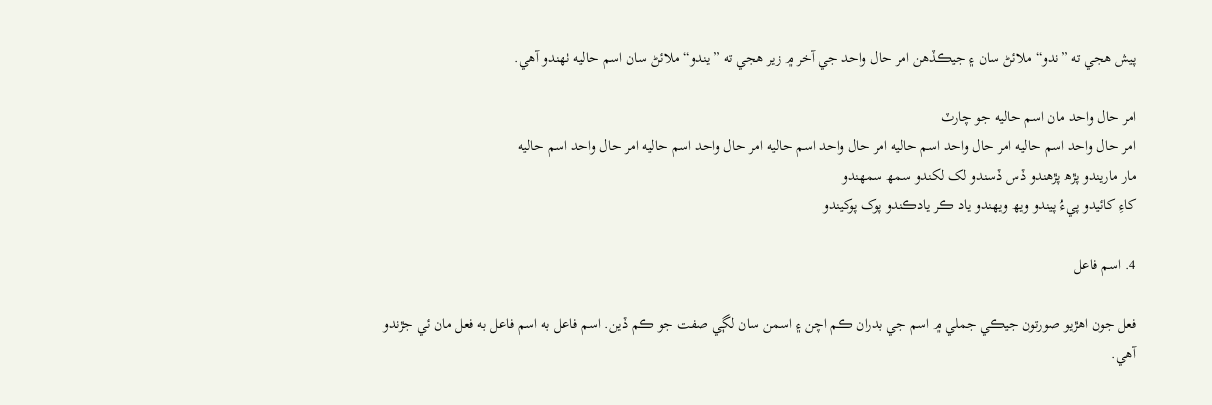پيش هجي ته ”ندو“ ملائڻ سان ۽ جيڪڏهن امر حال واحد جي آخر ۾ زير هجي ته ”يندو“ ملائڻ سان اسم حاليه ٺهندو آهي.

امر حال واحد مان اسم حاليه جو چارٽ
امر حال واحد اسم حاليه امر حال واحد اسم حاليه امر حال واحد اسم حاليه امر حال واحد اسم حاليه امر حال واحد اسم حاليه
مار ماريندو پڙھ پڙهندو ڏس ڏسندو لک لکندو سمھ سمهندو
کاءِ کائيدو پيءُ پيندو ويھ ويهندو ياد ڪر يادڪندو پوک پوکيندو

4. اسم فاعل

فعل جون اهڙيو صورتون جيڪي جملي ۾ اسم جي بدران ڪم اچن ۽ اسمن سان لڳي صفت جو ڪم ڏين. اسم فاعل به اسم فاعل به فعل مان ئي جڙندو آهي.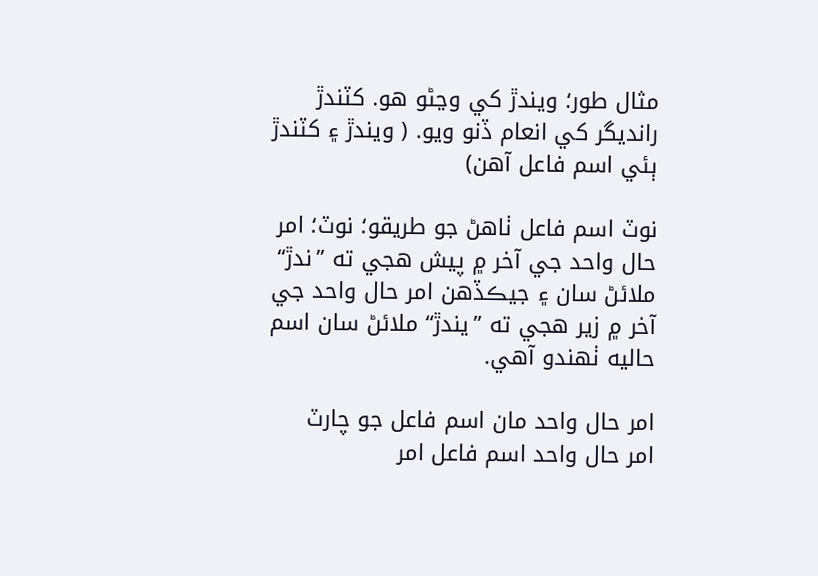مثال طور؛ ويندڙ کي وڃڻو هو. کٽندڙ رانديگر کي انعام ڏنو ويو. ( ويندڙ ۽ کٽندڙ ٻئي اسم فاعل آهن)

نوٽ اسم فاعل ٺاهڻ جو طريقو؛ نوٽ؛ امر حال واحد جي آخر ۾ پيش هجي ته ”ندڙ“ ملائڻ سان ۽ جيڪڏهن امر حال واحد جي آخر ۾ زير هجي ته ”يندڙ“ ملائڻ سان اسم حاليه ٺهندو آهي.

امر حال واحد مان اسم فاعل جو چارٽ
امر حال واحد اسم فاعل امر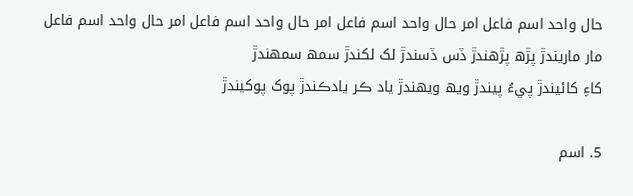حال واحد اسم فاعل امر حال واحد اسم فاعل امر حال واحد اسم فاعل امر حال واحد اسم فاعل
مار ماريندڙ پڙھ پڙهندڙ ڏس ڏسندڙ لک لکندڙ سمھ سمهندڙ
کاءِ کائيندڙ پيءُ پيندڙ ويھ ويهندڙ ياد ڪر يادڪندڙ پوک پوکيندڙ

5. اسم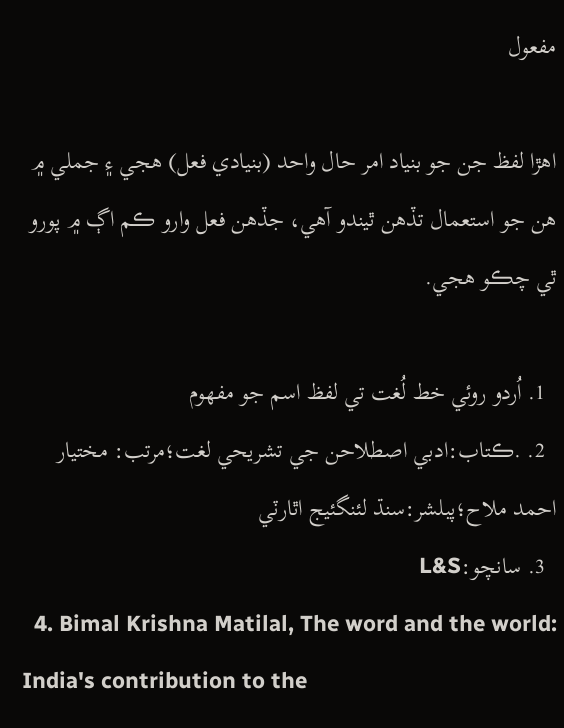مفعول

اهڙا لفظ جن جو بنياد امر حال واحد (بنيادي فعل) هجي ۽ جملي ۾ هن جو استعمال تڏهن ٿيندو آهي، جڏهن فعل وارو ڪم اڳ ۾ پورو ٿي چڪو هجي.

  1. اُردو روئي خط لُغت تي لفظ اسم جو مفھوم
  2. .ڪتاب:ادبي اصطلاحن جي تشريحي لغت؛مرتب: مختيار احمد ملاح؛پبلشر:سنڌ لئنگئيج اٿارٽي
  3. سانچو:L&S
  4. Bimal Krishna Matilal, The word and the world: India's contribution to the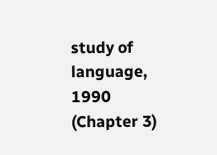study of language, 1990 (Chapter 3)